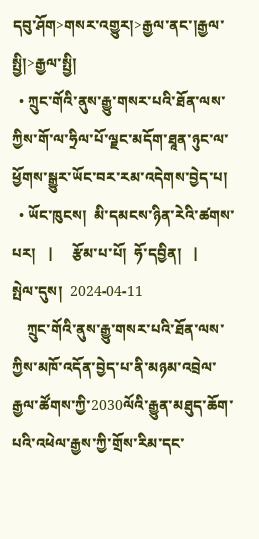དབུ་ཤོག>གསར་འགྱུར།>རྒྱལ་ནང་།རྒྱལ་སྤྱི།>རྒྱལ་སྤྱི།
  • ཀྲུང་གོའི་ནུས་རྒྱུ་གསར་པའི་ཐོན་ལས་ཀྱིས་གོ་ལ་ཧྲིལ་པོ་ལྗང་མདོག་ཐཱན་ཉུང་ལ་ཕྱོགས་སྒྱུར་ཡོང་བར་རམ་འདེགས་བྱེད་པ།
  • ཡོང་ཁུངས།  མི་དམངས་ཉིན་རེའི་ཚགས་པར།   |     རྩོམ་པ་པོ།  ཧོ་དབྱིན།   |     སྤེལ་དུས།  2024-04-11
    ཀྲུང་གོའི་ནུས་རྒྱུ་གསར་པའི་ཐོན་ལས་ཀྱིས་མཁོ་འདོན་བྱེད་པ་ནི་མཉམ་འབྲེལ་རྒྱལ་ཚོགས་ཀྱི་2030ལོའི་རྒྱུན་མཐུད་ཆོག་པའི་འཕེལ་རྒྱས་ཀྱི་གྲོས་རིམ་དང་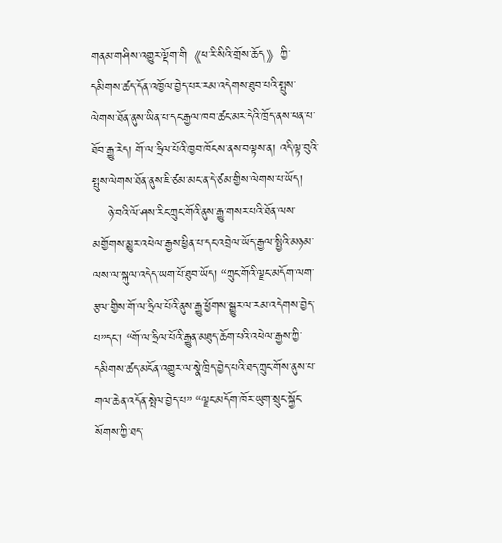གནམ་གཤིས་འགྱུར་ལྡོག་གི《ཕ་རི་སིའི་གྲོས་ཆོད》ཀྱི་དམིགས་ཚད་དོན་འཁྱོལ་བྱེད་པར་རམ་འདེགས་ཐུབ་པའི་སྤུས་ལེགས་ཐོན་ནུས་ཡིན་པ་དང་རྒྱལ་ཁབ་ཚང་མར་དེའི་ཁྲོད་ནས་ཕན་པ་ཐོབ་རྒྱུ་རེད། གོ་ལ་ཧྲིལ་པོའི་ཁྱབ་ཁོངས་ནས་བལྟས་ན། འདི་ལྟ་བུའི་སྤུས་ལེགས་ཐོན་ནུས་ཇི་ཙམ་མང་ན་དེ་ཙམ་གྱིས་ལེགས་པ་ཡོད།
    ཉེ་བའི་ལོ་ཤས་རིང་ཀྲུང་གོའི་ནུས་རྒྱུ་གསར་པའི་ཐོན་ལས་མགྱོགས་མྱུར་འཕེལ་རྒྱས་ཕྱིན་པ་དང་འབྲེལ་ཡོད་རྒྱལ་སྤྱིའི་མཉམ་ལས་ལ་སྐུལ་འདེད་ཡག་པོ་ཐུབ་ཡོད། “ཀྲུང་གོའི་ལྗང་མདོག་ལག་རྩལ་གྱིས་གོ་ལ་ཧྲིལ་པོའི་ནུས་རྒྱུ་ཕྱོགས་སྒྱུར་ལ་རམ་འདེགས་བྱེད་པ”དང་། “གོ་ལ་ཧྲིལ་པོའི་རྒྱུན་མཐུད་ཆོག་པའི་འཕེལ་རྒྱས་ཀྱི་དམིགས་ཚད་མངོན་འགྱུར་ལ་སྣེ་ཁྲིད་བྱེད་པའི་ཐད་ཀྲུང་གོས་ནུས་པ་གལ་ཆེན་འདོན་སྤེལ་བྱེད་པ” “ལྗང་མདོག་ཁོར་ཡུག་སྲུང་སྐྱོང་སོགས་ཀྱི་ཐད་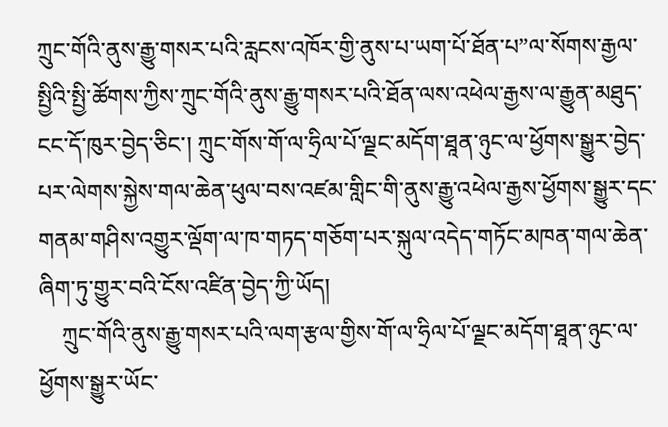ཀྲུང་གོའི་ནུས་རྒྱུ་གསར་པའི་རླངས་འཁོར་གྱི་ནུས་པ་ཡག་པོ་ཐོན་པ”ལ་སོགས་རྒྱལ་སྤྱིའི་སྤྱི་ཚོགས་ཀྱིས་ཀྲུང་གོའི་ནུས་རྒྱུ་གསར་པའི་ཐོན་ལས་འཕེལ་རྒྱས་ལ་རྒྱུན་མཐུད་ངང་དོ་ཁུར་བྱེད་ཅིང་། ཀྲུང་གོས་གོ་ལ་ཧྲིལ་པོ་ལྗང་མདོག་ཐཱན་ཉུང་ལ་ཕྱོགས་སྒྱུར་བྱེད་པར་ལེགས་སྐྱེས་གལ་ཆེན་ཕུལ་བས་འཛམ་གླིང་གི་ནུས་རྒྱུ་འཕེལ་རྒྱས་ཕྱོགས་སྒྱུར་དང་གནམ་གཤིས་འགྱུར་ལྡོག་ལ་ཁ་གཏད་གཅོག་པར་སྐུལ་འདེད་གཏོང་མཁན་གལ་ཆེན་ཞིག་ཏུ་གྱུར་བའི་ངོས་འཛིན་བྱེད་ཀྱི་ཡོད།
    ཀྲུང་གོའི་ནུས་རྒྱུ་གསར་པའི་ལག་རྩལ་གྱིས་གོ་ལ་ཧྲིལ་པོ་ལྗང་མདོག་ཐཱན་ཉུང་ལ་ཕྱོགས་སྒྱུར་ཡོང་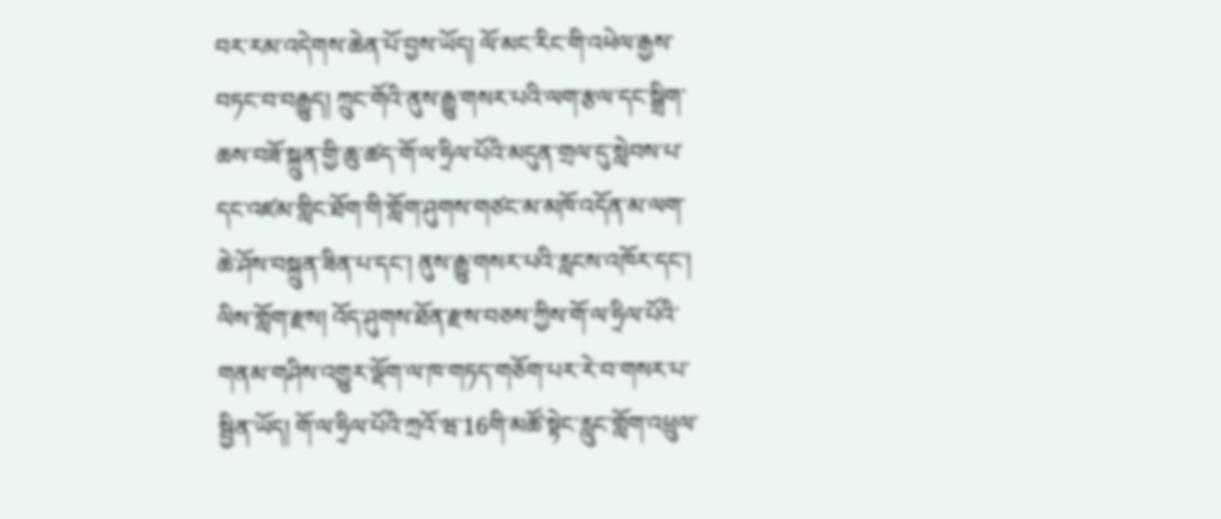བར་རམ་འདེགས་ཆེན་པོ་བྱས་ཡོད། ལོ་མང་རིང་གི་འཕེལ་རྒྱས་བཏང་བ་བརྒྱུད། ཀྲུང་གོའི་ནུས་རྒྱུ་གསར་པའི་ལག་རྩལ་དང་སྒྲིག་ཆས་བཟོ་སྐྲུན་གྱི་ཆུ་ཚད་གོ་ལ་ཧྲིལ་པོའི་མདུན་གྲལ་དུ་སླེབས་པ་དང་འཛམ་གླིང་ཐོག་གི་གློག་ཤུགས་གཙང་མ་མཁོ་འདོན་མ་ལག་ཆེ་ཤོས་བསྐྲུན་ཟིན་པ་དང་། ནུས་རྒྱུ་གསར་པའི་རླངས་འཁོར་དང་། ལིས་གློག་རྫས། འོད་ཤུགས་ཐོན་རྫས་བཅས་ཀྱིས་གོ་ལ་ཧྲིལ་པོའི་གནམ་གཤིས་འགྱུར་ལྡོག་ལ་ཁ་གཏད་གཅོག་པར་རེ་བ་གསར་པ་སྦྱིན་ཡོད། གོ་ལ་ཧྲིལ་པོའི་ཀྲའོ་ཝ་16གི་མཚོ་སྟེང་རླུང་གློག་འཕྲུལ་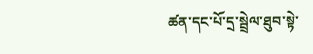ཚན་དང་པོ་དྲ་སྦྲེལ་ཐུབ་སྟེ་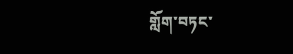གློག་བཏང་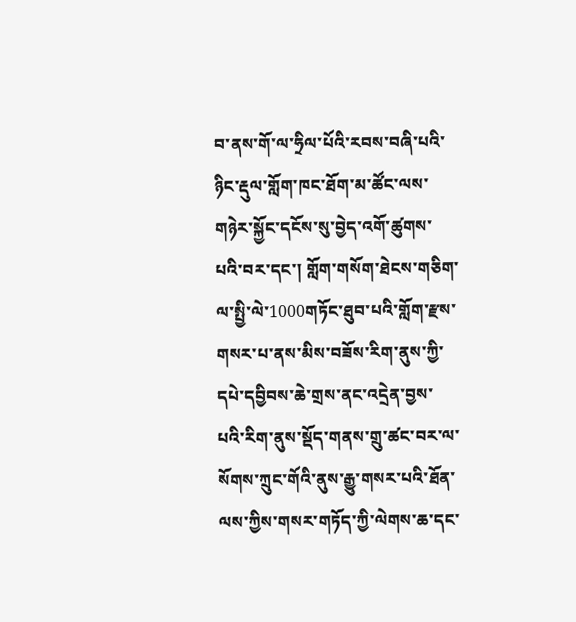བ་ནས་གོ་ལ་ཧྲིལ་པོའི་རབས་བཞི་པའི་ཉིང་རྡུལ་གློག་ཁང་ཐོག་མ་ཚོང་ལས་གཉེར་སྐྱོང་དངོས་སུ་བྱེད་འགོ་ཚུགས་པའི་བར་དང་། གློག་གསོག་ཐེངས་གཅིག་ལ་སྤྱི་ལེ་1000གཏོང་ཐུབ་པའི་གློག་རྫས་གསར་པ་ནས་མིས་བཟོས་རིག་ནུས་ཀྱི་དཔེ་དབྱིབས་ཆེ་གྲས་ནང་འདྲེན་བྱས་པའི་རིག་ནུས་སྡོད་གནས་གྲུ་ཚང་བར་ལ་སོགས་ཀྲུང་གོའི་ནུས་རྒྱུ་གསར་པའི་ཐོན་ལས་ཀྱིས་གསར་གཏོད་ཀྱི་ལེགས་ཆ་དང་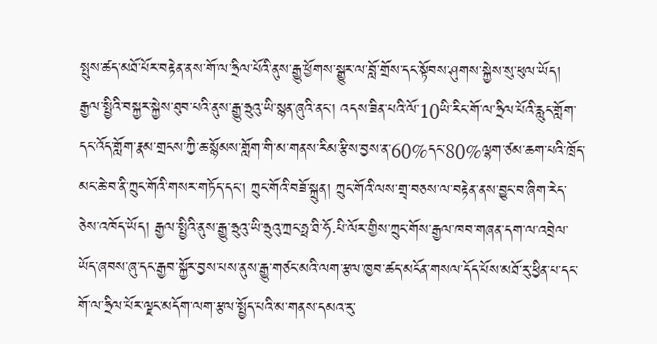སྤུས་ཚད་མཐོ་པོར་བརྟེན་ནས་གོ་ལ་ཧྲིལ་པོའི་ནུས་རྒྱུ་ཕྱོགས་སྒྱུར་ལ་བློ་གྲོས་དང་སྟོབས་ཤུགས་སྐྱེས་སུ་ཕུལ་ཡོད། རྒྱལ་སྤྱིའི་བསྐྱར་སྐྱེས་ཐུབ་པའི་ནུས་རྒྱུ་ཧྲུའུ་ཡི་སྙན་ཞུའི་ནང་། འདས་ཟིན་པའི་ལོ་10ཡི་རིང་གོ་ལ་ཧྲིལ་པོའི་རླུང་གློག་དང་འོད་གློག་རྣམ་གྲངས་ཀྱི་ཆ་སྙོམས་གློག་གི་མ་གནས་རིམ་རྩིས་བྱས་ན་60%དང་80%ལྷག་ཙམ་ཆག་པའི་ཁྲོད་མང་ཆེ་བ་ནི་ཀྲུང་གོའི་གསར་གཏོད་དང་། ཀྲུང་གོའི་བཟོ་སྐྲུན། ཀྲུང་གོའི་ལས་གྲྭ་བཅས་ལ་བརྟེན་ནས་བྱུང་བ་ཞིག་རེད་ཅེས་འཁོད་ཡོད། རྒྱལ་སྤྱིའི་ནུས་རྒྱུ་ཧྲུའུ་ཡི་ཧྲུའུ་ཀྲང་ཧྥ་ཐི་ཧོ·པི་ལོར་གྱིས་ཀྲུང་གོས་རྒྱལ་ཁབ་གཞན་དག་ལ་འབྲེལ་ཡོད་ཞབས་ཞུ་དང་རྒྱབ་སྐྱོར་བྱས་པས་ནུས་རྒྱུ་གཙང་མའི་ལག་རྩལ་ཁྱབ་ཚད་མངོན་གསལ་དོད་པོས་མཐོ་རུ་ཕྱིན་པ་དང་གོ་ལ་ཧྲིལ་པོར་ལྗང་མདོག་ལག་རྩལ་སྤྱོད་པའི་མ་གནས་དམའ་རུ་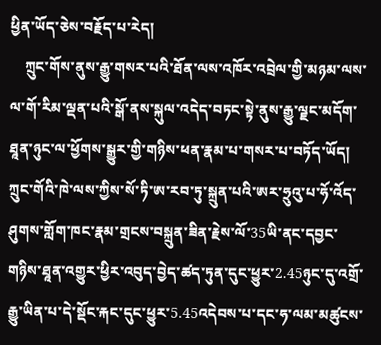ཕྱིན་ཡོད་ཅེས་བརྗོད་པ་རེད།
    ཀྲུང་གོས་ནུས་རྒྱུ་གསར་པའི་ཐོན་ལས་འཁོར་འབྲེལ་གྱི་མཉམ་ལས་ལ་གོ་རིམ་ལྡན་པའི་སྒོ་ནས་སྐུལ་འདེད་བཏང་སྟེ་ནུས་རྒྱུ་ལྗང་མདོག་ཐཱན་ཉུང་ལ་ཕྱོགས་སྒྱུར་གྱི་གཉིས་ཕན་རྣམ་པ་གསར་པ་བཏོད་ཡོད། ཀྲུང་གོའི་ཁེ་ལས་ཀྱིས་སོ་ཏི་ཨ་རབ་ཏུ་སྐྲུན་པའི་ཨར་ཧྲུའུ་པ་ཧོ་འོད་ཤུགས་གློག་ཁང་རྣམ་གྲངས་བསྐྲུན་ཟིན་རྗེས་ལོ་35ཡི་ནང་དབྱང་གཉིས་ཐཱན་འགྱུར་ཕྱིར་འབུད་བྱེད་ཚད་ཏུན་དུང་ཕྱུར་2.45ཉུང་དུ་འགྲོ་རྒྱུ་ཡིན་པ་དེ་སྡོང་རྐང་དུང་ཕྱུར་5.45འདེབས་པ་དང་ཧ་ལམ་མཚུངས་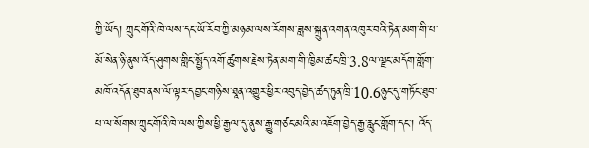ཀྱི་ཡོད། ཀྲུང་གོའི་ཁེ་ལས་དང་ཡོ་རོབ་ཀྱི་མཉམ་ལས་རོགས་ཟླས་སྐྲུན་འགན་འཁུར་བའི་ཏེན་མག་གི་པ་མོ་སེན་ཉི་ནུས་འོད་ཤུགས་གླིང་སྤྱོད་འགོ་ཚུགས་རྗེས་ཏེན་མག་གི་ཁྱིམ་ཚང་ཁྲི་3.8ལ་ལྗང་མདོག་གློག་མཁོ་འདོན་ཐུབ་ནས་ལོ་ལྟར་དབྱང་གཉིས་ཐཱན་འགྱུར་ཕྱིར་འབུད་བྱེད་ཚད་ཏུན་ཁྲི་10.6ཉུང་དུ་གཏོང་ཐུབ་པ་ལ་སོགས་ཀྲུང་གོའི་ཁེ་ལས་ཀྱིས་ཕྱི་རྒྱལ་དུ་ནུས་རྒྱུ་གཙང་མའི་མ་འཇོག་བྱེད་རྒྱ་རླུང་གློག་དང་། འོད་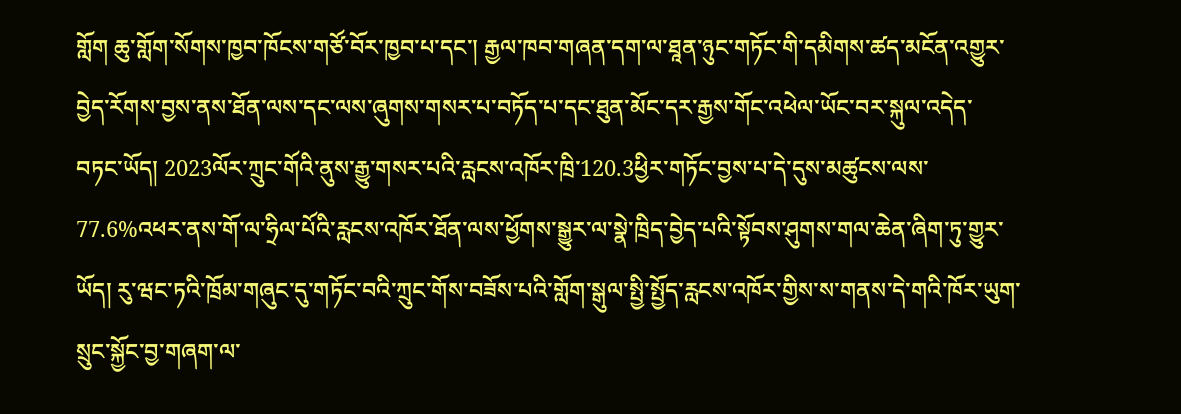གློག ཆུ་གློག་སོགས་ཁྱབ་ཁོངས་གཙོ་བོར་ཁྱབ་པ་དང་། རྒྱལ་ཁབ་གཞན་དག་ལ་ཐཱན་ཉུང་གཏོང་གི་དམིགས་ཚད་མངོན་འགྱུར་བྱེད་རོགས་བྱས་ནས་ཐོན་ལས་དང་ལས་ཞུགས་གསར་པ་བཏོད་པ་དང་ཐུན་མོང་དར་རྒྱས་གོང་འཕེལ་ཡོང་བར་སྐུལ་འདེད་བཏང་ཡོད། 2023ལོར་ཀྲུང་གོའི་ནུས་རྒྱུ་གསར་པའི་རླངས་འཁོར་ཁྲི་120.3ཕྱིར་གཏོང་བྱས་པ་དེ་དུས་མཚུངས་ལས་77.6%འཕར་ནས་གོ་ལ་ཧྲིལ་པོའི་རླངས་འཁོར་ཐོན་ལས་ཕྱོགས་སྒྱུར་ལ་སྣེ་ཁྲིད་བྱེད་པའི་སྟོབས་ཤུགས་གལ་ཆེན་ཞིག་ཏུ་གྱུར་ཡོད། རུ་ཝང་ཏའི་ཁྲོམ་གཞུང་དུ་གཏོང་བའི་ཀྲུང་གོས་བཟོས་པའི་གློག་སྒུལ་སྤྱི་སྤྱོད་རླངས་འཁོར་གྱིས་ས་གནས་དེ་གའི་ཁོར་ཡུག་སྲུང་སྐྱོང་བྱ་གཞག་ལ་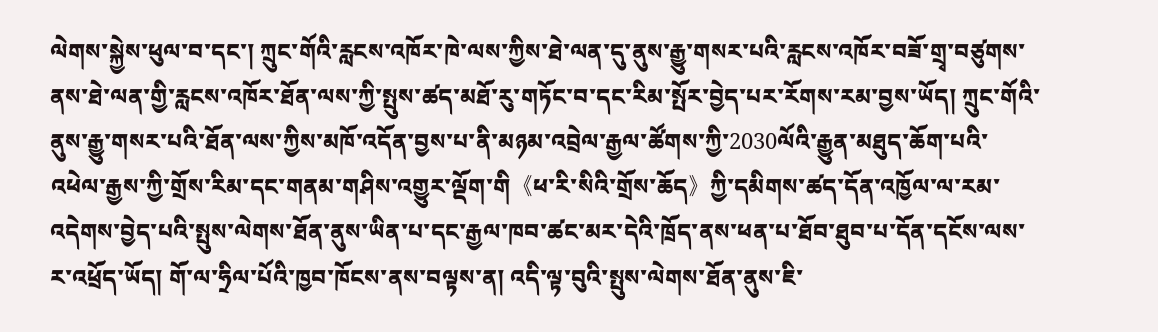ལེགས་སྐྱེས་ཕུལ་བ་དང་། ཀྲུང་གོའི་རླངས་འཁོར་ཁེ་ལས་ཀྱིས་ཐེ་ལན་དུ་ནུས་རྒྱུ་གསར་པའི་རླངས་འཁོར་བཟོ་གྲྭ་བཙུགས་ནས་ཐེ་ལན་གྱི་རླངས་འཁོར་ཐོན་ལས་ཀྱི་སྤུས་ཚད་མཐོ་རུ་གཏོང་བ་དང་རིམ་སྤོར་བྱེད་པར་རོགས་རམ་བྱས་ཡོད། ཀྲུང་གོའི་ནུས་རྒྱུ་གསར་པའི་ཐོན་ལས་ཀྱིས་མཁོ་འདོན་བྱས་པ་ནི་མཉམ་འབྲེལ་རྒྱལ་ཚོགས་ཀྱི་2030ལོའི་རྒྱུན་མཐུད་ཆོག་པའི་འཕེལ་རྒྱས་ཀྱི་གྲོས་རིམ་དང་གནམ་གཤིས་འགྱུར་ལྡོག་གི《ཕ་རི་སིའི་གྲོས་ཆོད》ཀྱི་དམིགས་ཚད་དོན་འཁྱོལ་ལ་རམ་འདེགས་བྱེད་པའི་སྤུས་ལེགས་ཐོན་ནུས་ཡིན་པ་དང་རྒྱལ་ཁབ་ཚང་མར་དེའི་ཁྲོད་ནས་ཕན་པ་ཐོབ་ཐུབ་པ་དོན་དངོས་ལས་ར་འཕྲོད་ཡོད། གོ་ལ་ཧྲིལ་པོའི་ཁྱབ་ཁོངས་ནས་བལྟས་ན། འདི་ལྟ་བུའི་སྤུས་ལེགས་ཐོན་ནུས་ཇི་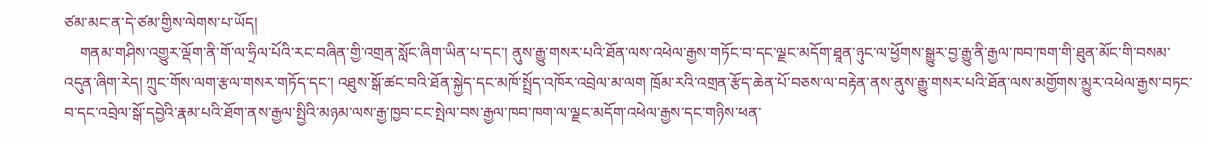ཙམ་མང་ན་དེ་ཙམ་གྱིས་ལེགས་པ་ཡོད།
    གནམ་གཤིས་འགྱུར་ལྡོག་ནི་གོ་ལ་ཧྲིལ་པོའི་རང་བཞིན་གྱི་འགྲན་སློང་ཞིག་ཡིན་པ་དང་། ནུས་རྒྱུ་གསར་པའི་ཐོན་ལས་འཕེལ་རྒྱས་གཏོང་བ་དང་ལྗང་མདོག་ཐཱན་ཉུང་ལ་ཕྱོགས་སྒྱུར་བྱ་རྒྱུ་ནི་རྒྱལ་ཁབ་ཁག་གི་ཐུན་མོང་གི་བསམ་འདུན་ཞིག་རེད། ཀྲུང་གོས་ལག་རྩལ་གསར་གཏོད་དང་། འཐུས་སྒོ་ཚང་བའི་ཐོན་སྐྱེད་དང་མཁོ་སྤྲོད་འཁོར་འབྲེལ་མ་ལག ཁྲོམ་རའི་འགྲན་རྩོད་ཆེན་པོ་བཅས་ལ་བརྟེན་ནས་ནུས་རྒྱུ་གསར་པའི་ཐོན་ལས་མགྱོགས་མྱུར་འཕེལ་རྒྱས་བཏང་བ་དང་འབྲེལ་སྒོ་དབྱེའི་རྣམ་པའི་ཐོག་ནས་རྒྱལ་སྤྱིའི་མཉམ་ལས་རྒྱ་ཁྱབ་ངང་སྤེལ་བས་རྒྱལ་ཁབ་ཁག་ལ་ལྗང་མདོག་འཕེལ་རྒྱས་དང་གཉིས་ཕན་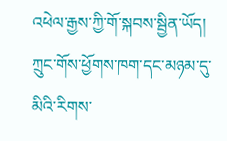འཕེལ་རྒྱས་ཀྱི་གོ་སྐབས་སྦྱིན་ཡོད། ཀྲུང་གོས་ཕྱོགས་ཁག་དང་མཉམ་དུ་མིའི་རིགས་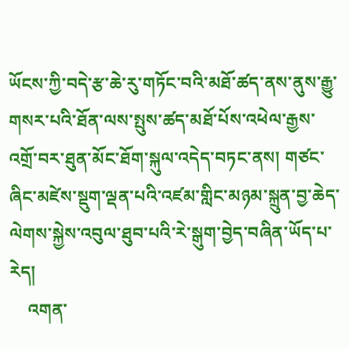ཡོངས་ཀྱི་བདེ་རྩ་ཆེ་རུ་གཏོང་བའི་མཐོ་ཚད་ནས་ནུས་རྒྱུ་གསར་པའི་ཐོན་ལས་སྤུས་ཚད་མཐོ་པོས་འཕེལ་རྒྱས་འགྲོ་བར་ཐུན་མོང་ཐོག་སྐུལ་འདེད་བཏང་ནས། གཙང་ཞིང་མཛེས་སྡུག་ལྡན་པའི་འཛམ་གླིང་མཉམ་སྐྲུན་བྱ་ཆེད་ལེགས་སྐྱེས་འབུལ་ཐུབ་པའི་རེ་སྒུག་བྱེད་བཞིན་ཡོད་པ་རེད།
    འགན་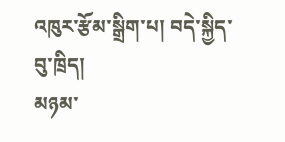འཁུར་རྩོམ་སྒྲིག་པ། བདེ་སྐྱིད་བུ་ཁྲིད།
མཉམ་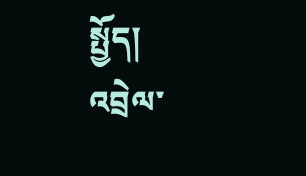སྤྱོད།
འབྲེལ་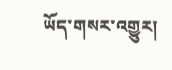ཡོད་གསར་འགྱུར།